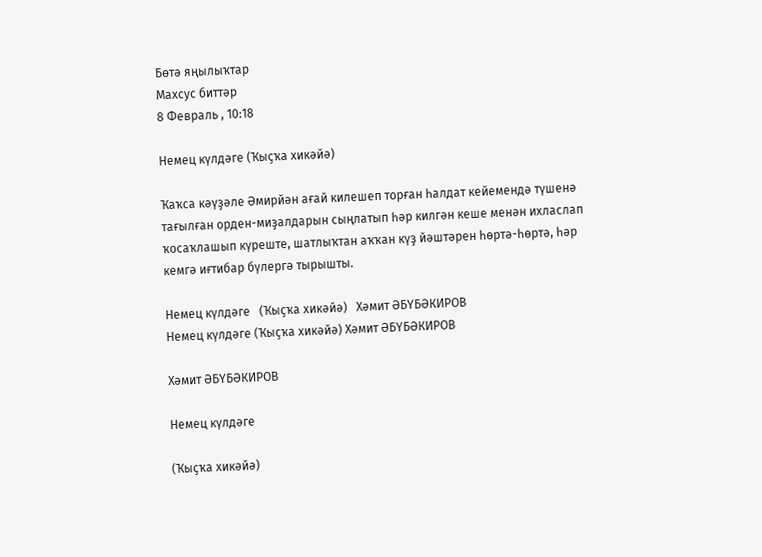Бөтә яңылыҡтар
Махсус биттәр
8 Февраль , 10:18

Немец күлдәге (Ҡыҫҡа хикәйә)

Ҡаҡса кәүҙәле Әмирйән ағай килешеп торған һалдат кейемендә түшенә тағылған орден-миҙалдарын сыңлатып һәр килгән кеше менән ихласлап ҡосаҡлашып күреште, шатлыҡтан аҡҡан күҙ йәштәрен һөртә-һөртә, һәр кемгә иғтибар бүлергә тырышты.

Немец күлдәге   (Ҡыҫҡа хикәйә)   Хәмит ӘБҮБӘКИРОВ
Немец күлдәге (Ҡыҫҡа хикәйә) Хәмит ӘБҮБӘКИРОВ

Хәмит ӘБҮБӘКИРОВ

Немец күлдәге

(Ҡыҫҡа хикәйә)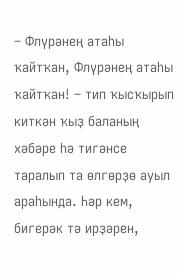– Флүрәнең атаһы ҡайтҡан, Флүрәнең атаһы ҡайтҡан! – тип ҡысҡырып киткән ҡыҙ баланың хәбәре һә тигәнсе таралып та өлгөрҙө ауыл араһында. Һәр кем, бигерәк тә ирҙәрен,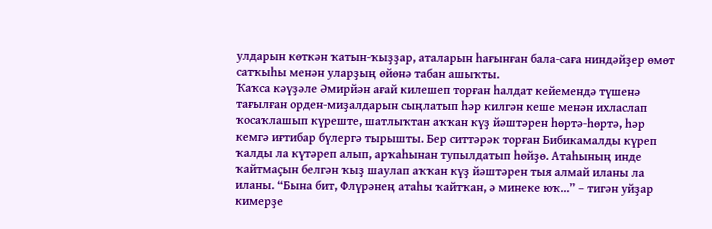улдарын көткән ҡатын-ҡыҙҙар, аталарын һағынған бала-саға ниндәйҙер өмөт сатҡыһы менән уларҙың өйөнә табан ашыҡты.
Ҡаҡса кәүҙәле Әмирйән ағай килешеп торған һалдат кейемендә түшенә тағылған орден-миҙалдарын сыңлатып һәр килгән кеше менән ихласлап ҡосаҡлашып күреште, шатлыҡтан аҡҡан күҙ йәштәрен һөртә-һөртә, һәр кемгә иғтибар бүлергә тырышты. Бер ситтәрәк торған Бибикамалды күреп ҡалды ла күтәреп алып, арҡаһынан тупылдатып һөйҙө. Атаһының инде ҡайтмаҫын белгән ҡыҙ шаулап аҡҡан күҙ йәштәрен тыя алмай иланы ла иланы. “Бына бит, Флүрәнең атаһы ҡайтҡан, ә минеке юҡ...” – тигән уйҙар кимерҙе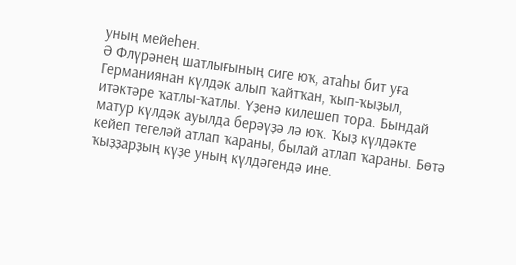уның мейеһен.
Ә Флүрәнең шатлығының сиге юҡ, атаһы бит уға Германиянан күлдәк алып ҡайтҡан, ҡып-ҡыҙыл, итәктәре ҡатлы-ҡатлы. Үҙенә килешеп тора. Бындай матур күлдәк ауылда берәүҙә лә юҡ. Ҡыҙ күлдәкте кейеп тегеләй атлап ҡараны, былай атлап ҡараны. Бөтә ҡыҙҙарҙың күҙе уның күлдәгендә ине.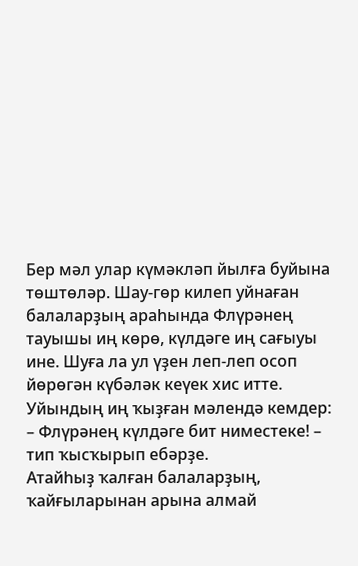Бер мәл улар күмәкләп йылға буйына төштөләр. Шау-гөр килеп уйнаған балаларҙың араһында Флүрәнең тауышы иң көрө, күлдәге иң сағыуы ине. Шуға ла ул үҙен леп-леп осоп йөрөгән күбәләк кеүек хис итте.
Уйындың иң ҡыҙған мәлендә кемдер:
– Флүрәнең күлдәге бит ниместеке! – тип ҡысҡырып ебәрҙе.
Атайһыҙ ҡалған балаларҙың, ҡайғыларынан арына алмай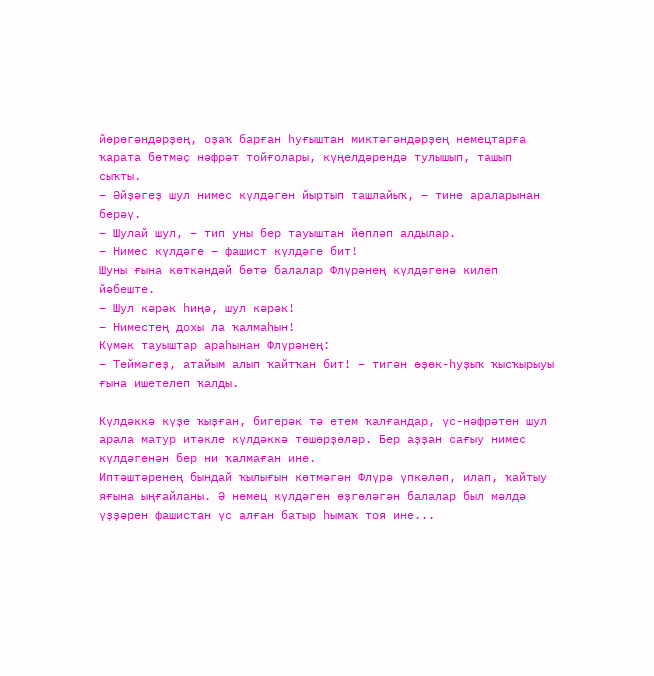йөрөгәндәрҙең, оҙаҡ барған һуғыштан миктәгәндәрҙең немецтарға ҡарата бөтмәҫ нәфрәт тойғолары, күңелдәрендә тулышып, ташып сыҡты.
– Әйҙәгеҙ шул нимес күлдәген йыртып ташлайыҡ, – тине араларынан берәү.
– Шулай шул, – тип уны бер тауыштан йөпләп алдылар.
– Нимес күлдәге – фашист күлдәге бит!
Шуны ғына көткәндәй бөтә балалар Флүрәнең күлдәгенә килеп йәбеште.
– Шул кәрәк һиңә, шул кәрәк!
– Ниместең дохы ла ҡалмаһын!
Күмәк тауыштар араһынан Флүрәнең:
– Теймәгеҙ, атайым алып ҡайтҡан бит! – тигән өҙөк-һуҙыҡ ҡысҡырыуы ғына ишетелеп ҡалды.

Күлдәккә күҙе ҡыҙған, бигерәк тә етем ҡалғандар, үс-нәфрәтен шул арала матур итәкле күлдәккә төшөрҙөләр. Бер аҙҙан сағыу нимес күлдәгенән бер ни ҡалмаған ине.
Иптәштәренең бындай ҡылығын көтмәгән Флүрә үпкәләп, илап, ҡайтыу яғына ыңғайланы. Ә немец күлдәген өҙгөләгән балалар был мәлдә үҙҙәрен фашистан үс алған батыр һымаҡ тоя ине...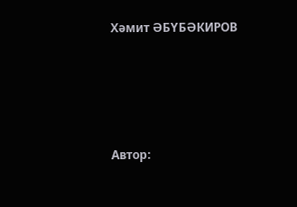Хәмит ӘБҮБӘКИРОВ





Автор: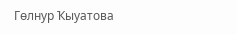Гөлнур Ҡыуатова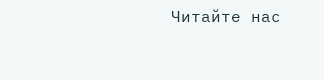Читайте нас